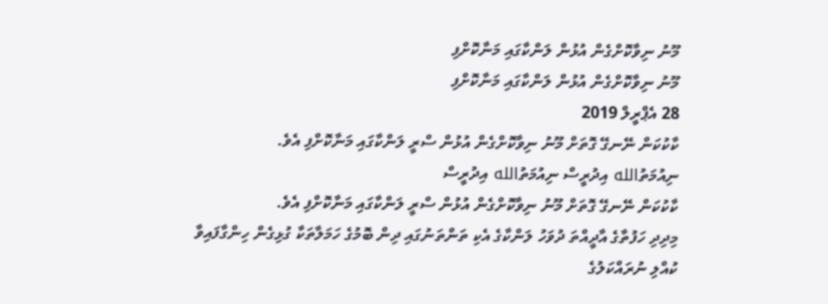މޫނު ނިވާކޮށްގެން އުޅުން ލަންކާގައި މަނާކޮށްފި
މޫނު ނިވާކޮށްގެން އުޅުން ލަންކާގައި މަނާކޮށްފި
28 އެޕްރީލް 2019
ކާކުކަން ނޭނގޭ ގޮތަށް މޫނު ނިވާކޮށްގެން އުޅުން ސްރީ ލަންކާގައި މަނާކޮށްފި އެވެ.
ނިއުމަތުالله އިދުރީސް ނިއުމަތުالله އިދުރީސް
ކާކުކަން ނޭނގޭ ގޮތަށް މޫނު ނިވާކޮށްގެން އުޅުން ސްރީ ލަންކާގައި މަނާކޮށްފި އެވެ.
މިދިދި ހަފުތާގެ އާދީއްތަ ދުވަހު ލަންކާގެ އެކި ތަންތަނުގައި ދިން ބޮމުގެ ހަމަލާތަކާ ގުޅިގެން ހިންގާފައިވާ ކުއްލި ނުރައްކަލުގެ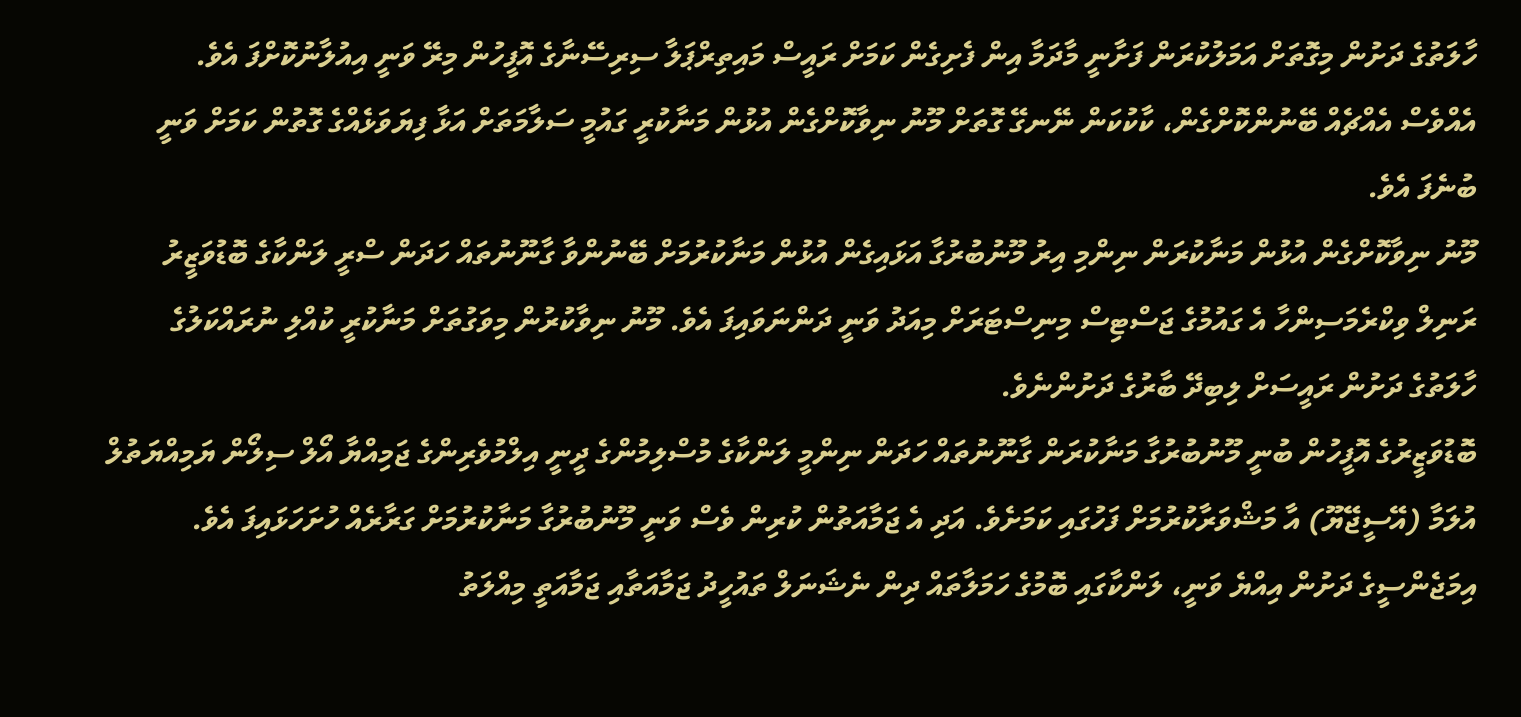ހާލަތުގެ ދަށުން މިގޮތަށް އަމަލުކުރަން ފަށާނީ މާދަމާ އިން ފެށިގެން ކަމަށް ރައީސް މައިތިރްޕަލާ ސިރިސޭނާގެ އޮފީހުން މިރޭ ވަނީ އިއުލާނުކޮށްފަ އެވެ.
އެއްވެސް އެއްޗެއް ބޭނުންކޮށްގެން، ކާކުކަން ނޭނގޭ ގޮތަށް މޫނު ނިވާކޮށްގެން އުޅުން މަނާކުރީ ގައުމީ ސަލާމަތަށް އަޅާ ފިޔަވަޅެއްގެ ގޮތުން ކަމަށް ވަނީ ބުނެފަ އެވެ.
މޫނު ނިވާކޮށްގެން އުޅުން މަނާކުރަން ނިންމި އިރު މޫނުބުރުގާ އަޅައިގެން އުޅުން މަނާކުރުމަށް ބޭނުންވާ ގާނޫނުތައް ހަދަން ސްރީ ލަންކާގެ ބޮޑުވަޒީރު ރަނިލް ވިކްރެމަސިންހާ އެ ގައުމުގެ ޖަސްޓިސް މިނިސްޓަރަށް މިއަދު ވަނީ ދަންނަވައިފަ އެވެ. މޫނު ނިވާކުރުން މިވަގުތަށް މަނާކުރީ ކުއްލި ނުރައްކަލުގެ ހާލަތުގެ ދަށުން ރައީސަށް ލިބިދޭ ބާރުގެ ދަށުންނެވެ.
ބޮޑުވަޒީރުގެ އޮފީހުން ބުނީ މޫނުބުރުގާ މަނާކުރަން ގާނޫނުތައް ހަދަން ނިންމީ ލަންކާގެ މުސްލިމުންގެ ދީނީ އިލްމުވެރިންގެ ޖަމިއްޔާ އޯލް ސިލޯން ޔަމިއްޔަތުލް އުލަމާ (އޭސީޖޭޔޫ) އާ މަޝްވަރާކުރުމަށް ފަހުގައި ކަމަށެވެ. އަދި އެ ޖަމާއަތުން ކުރިން ވެސް ވަނީ މޫނުބުރުގާ މަނާކުރުމަށް ގަރާރެއް ހުށަހަޅައިފަ އެވެ.
އިމަޖެންސީގެ ދަށުން އިއްޔެ ވަނީ، ލަންކާގައި ބޮމުގެ ހަމަލާތައް ދިން ނެޝަނަލް ތައުހީދު ޖަމާއަތާއި ޖަމާއަތީ މިއްލަތު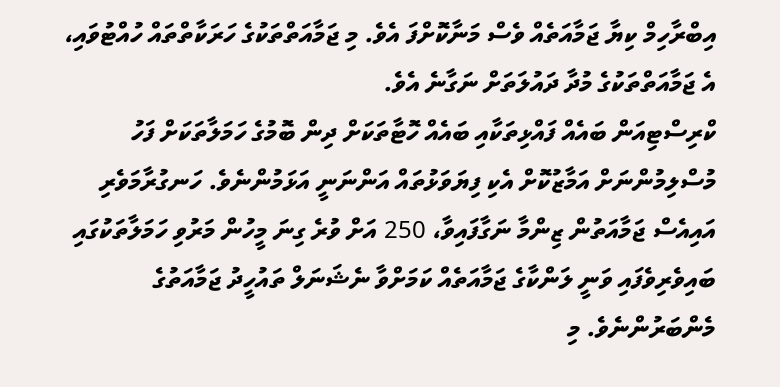އިބްރާހިމް ކިޔާ ޖަމާއަތެއް ވެސް މަނާކޮށްފަ އެވެ. މި ޖަމާއަތްތަކުގެ ހަރަކާތްތައް ހުއްޓުވައި، އެ ޖަމާއަތްތަކުގެ މުދާ ދައުލަތަށް ނަގާނެ އެވެ.
ކްރިސްޓިއަން ބައެއް ފައްޅިތަކާއި ބައެއް ހޮޓާތަކަށް ދިން ބޮމުގެ ހަމަލާތަކަށް ފަހު މުސްލިމުންނަށް އަމާޒުކޮށް އެކި ފިޔަވަޅުތައް އަންނަނީ އަޅަމުންނެވެ. ހަނގުރާމަވެރި އައިއެސް ޖަމާއަތުން ޒިންމާ ނަގާފައިވާ، 250 އަށް ވުރެ ގިނަ މީހުން މަރުވި ހަމަލާތަކުގައި ބައިވެރިވެފައި ވަނީ ލަންކާގެ ޖަމާއަތެއް ކަމަށްވާ ނެޝަނަލް ތައުހީދު ޖަމާއަތުގެ މެންބަރުންނެވެ. މި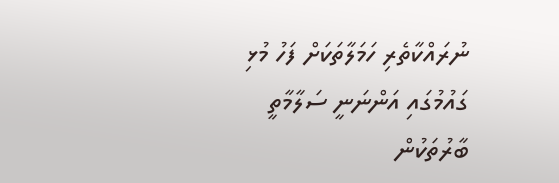ނުރައްކާތެރި ހަމަލާތަކަށް ފަހު މުޅި ގައުމުގައި އަންނަނީ ސަލާމާތީ ބާރުތަކުން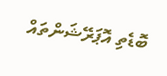ބޮޑެތި އޮޕަރޭޝަންތައް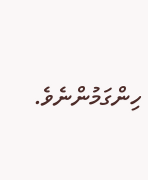ހިންގަމުންނެވެ.